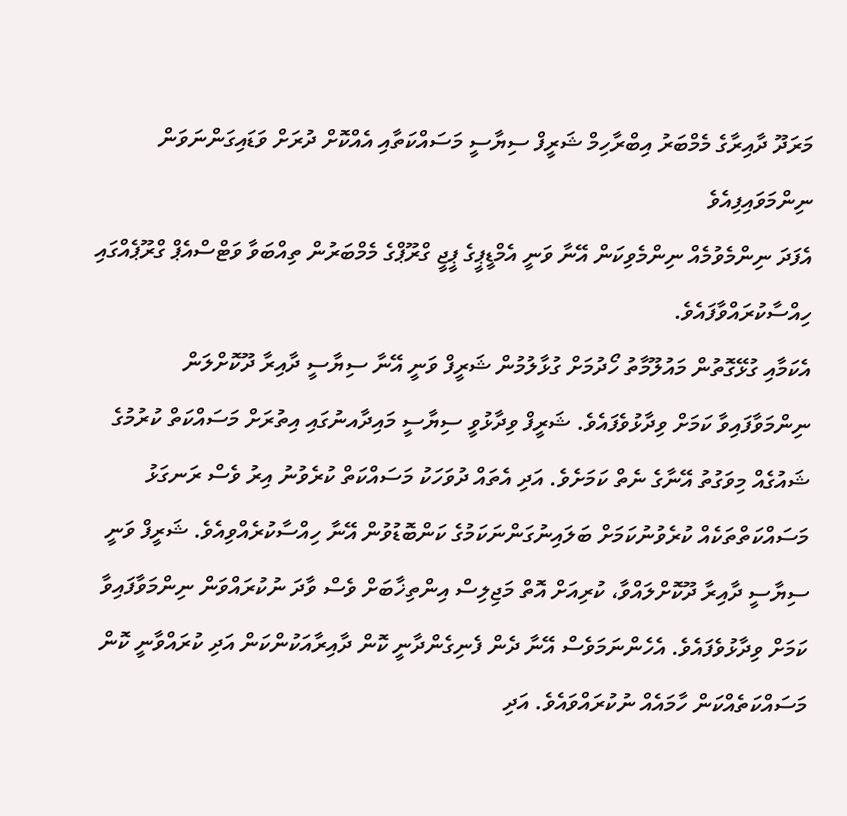މަރަދޫ ދާއިރާގެ މެމްބަރު އިބްރާހިމް ޝަރީފް ސިޔާސީ މަސައްކަތާއި އެއްކޮށް ދުރަށް ވަޑައިގަންނަވަން ނިންމަވައިފިއެވެ
އެފަދަ ނިންމެވުމެއް ނިންމެވިކަން އޭނާ ވަނީ އެމްޑީޕީގެ ޕީޖީ ގްރޫޕްގެ މެމްބަރުން ތިއްބަވާ ވަޓްސްއެޕް ގްރޫޕެއްގައި ހިއްސާކުރައްވާފައެވެ.
އެކަމާއި ގުޅޭގޮތުން މައުލޫމާތު ހޯދުމަށް ގުޅާލުމުން ޝަރީފް ވަނީ އޭނާ ސިޔާސީ ދާއިރާ ދޫކޮށްލަން ނިންމަވާފައިވާ ކަމަށް ވިދާޅުވެފައެވެ. ޝަރީފް ވިދާޅުވީ ސިޔާސީ މައިދާއނުގައި އިތުރަށް މަސައްކަތް ކުރުމުގެ ޝައުގެއް މިވަގުތު އޭނާގެ ނެތް ކަމަށެވެ. އަދި އެތައް ދުވަހަކު މަސައްކަތް ކުރެވުނު އިރު ވެސް ރަނގަޅު މަސައްކަތްތަކެއް ކުރެވުނުކަމަށް ބަލައިނުގަންނަކަމުގެ ކަންބޮޑުވުން އޭނާ ހިއްސާކުރެއްވިއެވެ. ޝަރީފް ވަނީ ސިޔާސީ ދާއިރާ ދޫކޮށްލައްވާ، ކުރިއަށް އޮތް މަޖިލިސް އިންތިޚާބަށް ވެސް ވާދަ ނުކުރައްވަން ނިންމަވާފައިވާ ކަމަށް ވިދާޅުވެފައެވެ. އެހެންނަމަވެސް އޭނާ ދެން ފެނިގެންދާނީ ކޮން ދާއިރާއަކުންކަން އަދި ކުރައްވާނީ ކޮން މަސައްކަތެއްކަން ހާމައެއް ނުކުރައްވައެވެ. އަދި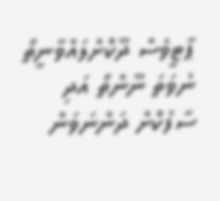ޕާޓީވެސް ދޫކޮށްލައްވާނީތޯ ނުވަތަ ނޫންތޯ އަދި ސާފުކޮށް ދަންނަވަން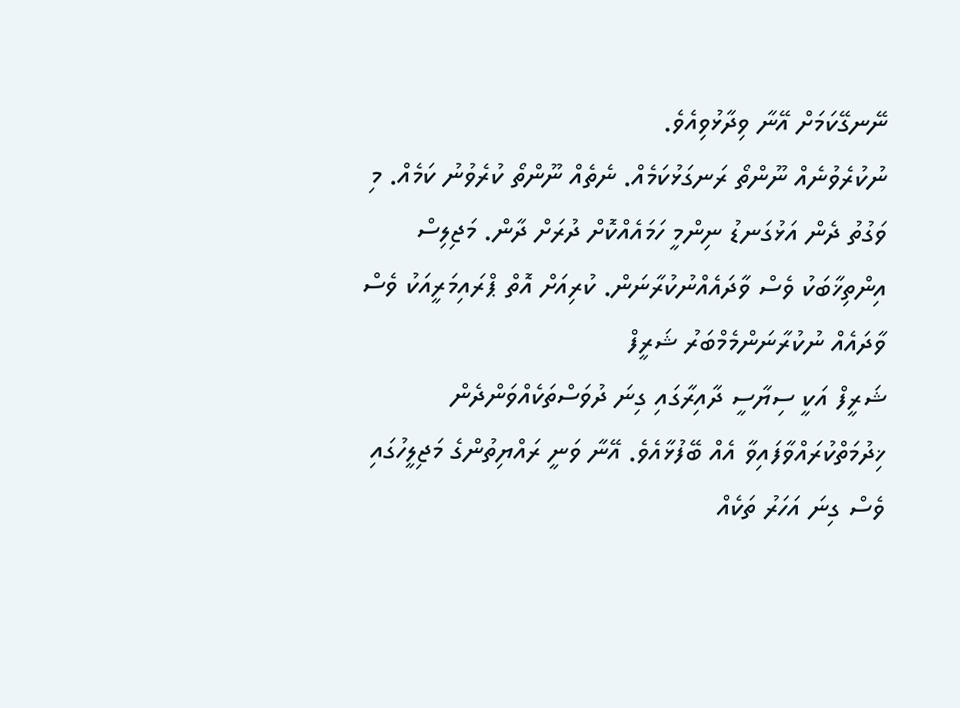ނޭނގޭކަމަށް އޭނާ ވިދާޅުވިއެވެ.
ނުކުރެވުނެއް ނޫންތޯ ރަނގަޅުކަމެއް. ނެތެއް ނޫންތޯ ކުރެވުނު ކަމެއް. މި ވަގުތު ދެން އަޅުގަނޑު ނިންމީ ހަމައެއްކޮށް ދުރަށް ދާން. މަޖިލިސް އިންތިޚާބަކު ވެސް ވާދައެއްނުކުރާނަން. ކުރިއަށް އޮތް ޕްރައިމަރީއަކު ވެސް ވާދައެއް ނުކުރާނަންމެމްބަރު ޝަރީފް
ޝަރީފް އަކީ ސިޔާސީ ދާއިރާގައި ގިނަ ދުވަސްތަކެއްވަންދެން ޚިދުމަތްކުރައްވާފައިވާ އެއް ބޭފުޅާއެވެ. އޭނާ ވަނީ ރައްޔިތުންގެ މަޖިލީހުގައި ވެސް ގިނަ އަހަރު ތަކެއް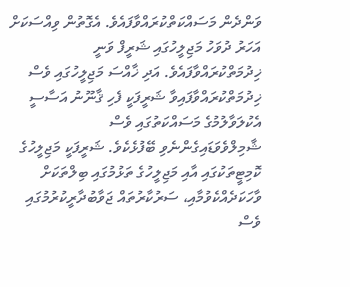ވަންދެން މަސައްކަތްކުރައްވާފައެވެ. އެގޮތުން ވިއްސަކަށް އަހަރު ދުވަހު މަޖިލީހުގައި ޝަރީފް ވަނީ ޚިދުމަތްކުރައްވާފައެވެ. އަދި ޚާއްސަ މަޖިލީހުގައި ވެސް ޚިދުމަތްކުރައްވާފައިވާ ޝަރީފަކީ ފެހި ޤާނޫނު އަސާސީ އެކުލަވާލުމުގެ މަސައްކަތުގައި ވެސް ޝާމިލްވެވަޑައިގެންނެވި ބޭފުޅެކެވެ. ޝަރީފަކީ މަޖިލީހުގެ ކޮމިޓީތަކުގައި އާއި މަޖިލީހުގެ ތަޅުމުގައި ބިލްތަކަށް ވާހަކަދެއްކެވުމާއި، ސަރުކާރުތައް ޖަވާބުދާރީކުރުމުގައި ވެސް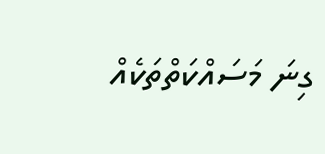ގިނަ މަސައްކަތްތަކެއް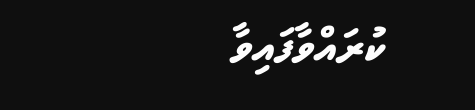ކުރައްވާފައިވާ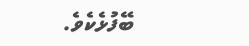ބޭފުޅެކެވެ.